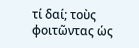τί δαί; τοὺς φοιτῶντας ὡς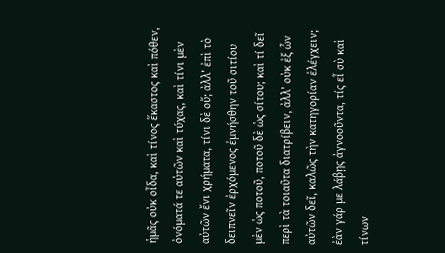ἡμᾶς οὐκ οἶδα, καὶ τίνος ἕκαστος καὶ πόθεν, ὀνόματά τε αὐτῶν καὶ τύχας, καὶ τίνι μὲν αὐτῶν ἔνι χρήματα, τίνι δὲ οὔ; ἀλλ’ ἐπὶ τὸ δειπνεῖν ἐρχόμενος ἐμνήσθην τοῦ σιτίου μὲν ὡς ποτοῦ, ποτοῦ δὲ ὡς σίτου; καὶ τί δεῖ περὶ τὰ τοιαῦτα διατρίβειν, ἀλλ’ οὐκ ἐξ ὧν αὐτῶν δεῖ, καλῶς τὴν κατηγορίαν ἐλέγχειν; ἐὰν γάρ με λάβῃς ἀγνοοῦντα, τίς εἶ σὺ καὶ τίνων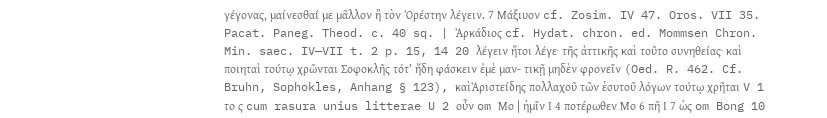γέγονας, μαίνεσθαί με μᾶλλον ἢ τὸν Ὀρέστην λέγειν. 7 Μάξιυον cf. Zosim. IV 47. Oros. VII 35. Pacat. Paneg. Theod. c. 40 sq. | Ἀρκάδιος cf. Hydat. chron. ed. Mommsen Chron. Min. saec. IV—VII t. 2 p. 15, 14 20 λέγειν ἤτοι λέγε· τῆς ἀττικῆς καὶ τοῦτο συνηθείας· καὶ ποιηταὶ τούτῳ χρῶνται Σοφοκλῆς τότ’ ἤδη φάσκειν ἐμὲ μαν- τικῇ μηδὲν φρονεῖν (Oed. R. 462. Cf. Bruhn, Sophokles, Anhang § 123), καὶἈριστείδης πολλαχοῦ τῶν ἑσυτοῦ λόγων τούτῳ χρῆται V 1 το ς cum rasura unius litterae U 2 οὖν om Μο | ἡμῖν Ι 4 ποτέρωθεν Μο 6 πῆ Ι 7 ὡς om Bong 10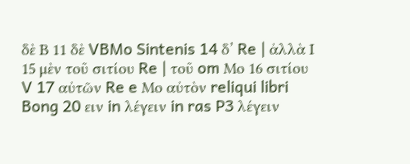δὲ Β 11 δὲ VBMo Sintenis 14 δ’ Re | ἀλλὰ Ι 15 μὲν τοῦ σιτίου Re | τοῦ om Μο 16 σιτίου V 17 αὐτῶν Re e Μο αὐτὸν reliqui libri Bong 20 ειν in λέγειν in ras P3 λέγειν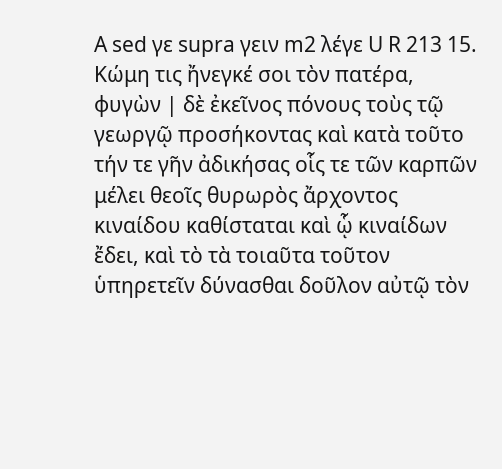Α sed γε supra γειν m2 λέγε U R 213 15. Κώμη τις ἤνεγκέ σοι τὸν πατέρα, φυγὼν | δὲ ἐκεῖνος πόνους τοὺς τῷ γεωργῷ προσήκοντας καὶ κατὰ τοῦτο τήν τε γῆν ἀδικήσας οἷς τε τῶν καρπῶν μέλει θεοῖς θυρωρὸς ἄρχοντος κιναίδου καθίσταται καὶ ᾧ κιναίδων ἔδει, καὶ τὸ τὰ τοιαῦτα τοῦτον ὑπηρετεῖν δύνασθαι δοῦλον αὐτῷ τὸν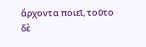ἄρχοντα ποιεῖ, τοῦτο δὲ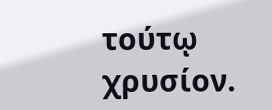τούτῳ χρυσίον.